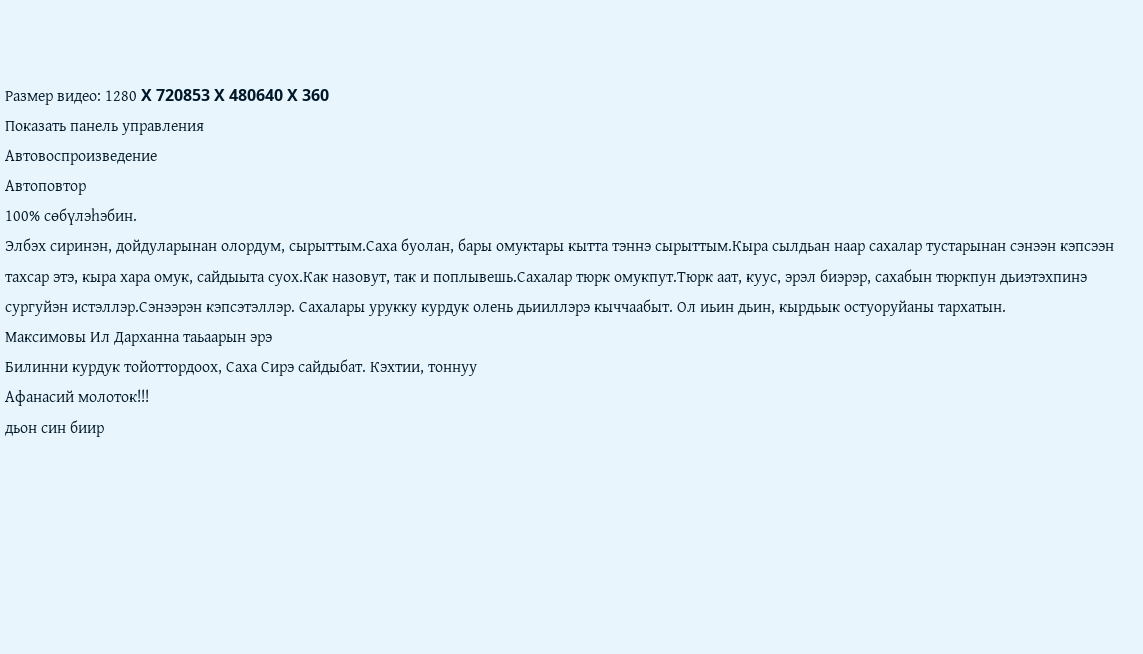Размер видео: 1280 X 720853 X 480640 X 360
Показать панель управления
Автовоспроизведение
Автоповтор
100% сөбүлэһэбин.
Элбэх сиринэн, дойдуларынан олордум, сырыттым.Саха буолан, бары омуктары кытта тэннэ сырыттым.Кыра сылдьан наар сахалар тустарынан сэнээн кэпсээн тахсар этэ, кыра хара омук, сайдыыта суох.Как назовут, так и поплывешь.Сахалар тюрк омукпут.Тюрк аат, куус, эрэл биэрэр, сахабын тюркпун дьиэтэхпинэ сургуйэн истэллэр.Сэнээрэн кэпсэтэллэр. Сахалары урукку курдук олень дьииллэрэ кыччаабыт. Ол иьин дьин, кырдьык остуоруйаны тархатын.
Максимовы Ил Дарханна таьаарын эрэ
Билинни курдук тойоттордоох, Саха Сирэ сайдыбат. Кэхтии, тоннуу
Афанасий молоток!!!
дьон син биир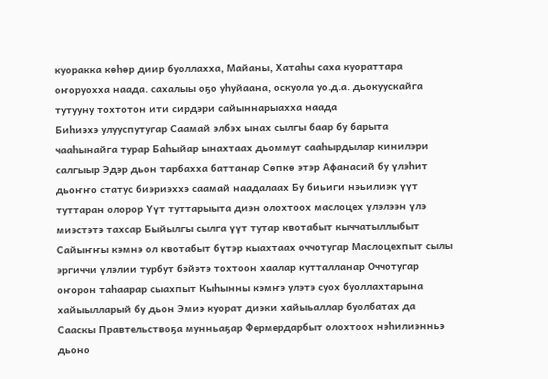куоракка көһөр диир буоллахха, Майаны, Хатаһы саха куораттара оҥоруохха наада. сахалыы оҕо уһуйаана, оскуола уо.д.а. дьокуускайга тутууну тохтотон ити сирдэри сайыннарыахха наада
Биһиэхэ улууспутугар Саамай элбэх ынах сылгы баар бу барыта чааһынайга турар Баһыйар ынахтаах дьоммут сааһырдылар кинилэри салгыыр Эдэр дьон тарбахха баттанар Сөпкө этэр Афанасий бу үлэһит дьоҥҥо статус биэриэххэ саамай наадалаах Бу биьиги нэьилиэк үүт туттаран олорор Үүт туттарыыта диэн олохтоох маслоцех үлэлээн үлэ миэстэтэ тахсар Быйылгы сылга үүт тутар квотабыт кыччатыллыбыт Сайыҥҥы кэмнэ ол квотабыт бүтэр кыахтаах оччотугар Маслоцехпыт сылы эргиччи үлэлии турбут бэйэтэ тохтоон хаалар кутталланар Оччотугар оҥорон таһаарар сыахпыт Кыһынны кэмҥэ улэтэ суох буоллахтарына хайыылларый бу дьон Эмиэ куорат диэки хайыьаллар буолбатах да Сааскы Правтельствоҕа мунньаҕар Фермердарбыт олохтоох нэһилиэнньэ дьоно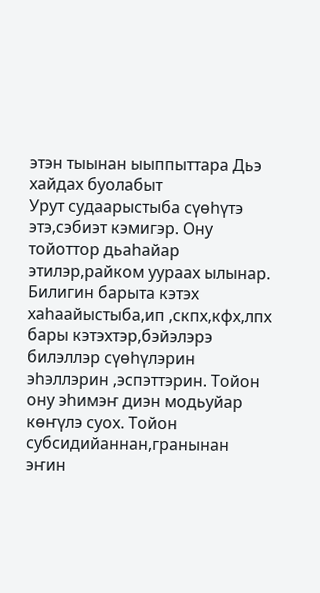этэн тыынан ыыппыттара Дьэ хайдах буолабыт
Урут судаарыстыба сүөһүтэ этэ,сэбиэт кэмигэр. Ону тойоттор дьаһайар этилэр,райком уураах ылынар. Билигин барыта кэтэх хаһаайыстыба,ип ,скпх,кфх,лпх бары кэтэхтэр,бэйэлэрэ билэллэр сүөһүлэрин эһэллэрин ,эспэттэрин. Тойон ону эһимэҥ диэн модьуйар көҥүлэ суох. Тойон субсидийаннан,гранынан эҥин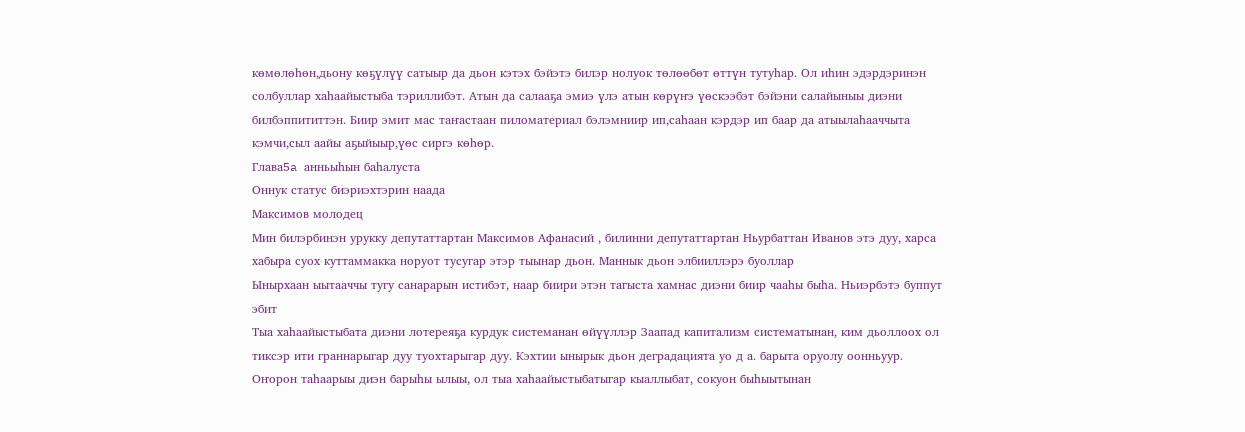көмөлөһөн,дьону көҕүлүү сатыыр да дьон кэтэх бэйэтэ билэр нолуок төлөөбөт өттүн тутуһар. Ол иһин эдэрдэринэн солбуллар хаһаайыстыба тэриллибэт. Атын да салааҕа эмиэ үлэ атын көрүҥэ үөскээбэт бэйэни салайыныы диэни билбэппититтэн. Биир эмит мас таҥастаан пиломатериал бэлэмниир ип,саһаан кэрдэр ип баар да атыылаһааччыта кэмчи,сыл аайы аҕыйыыр,үөс сиргэ көһөр.
Глава5a анньыhын баhaлуста
Оннук статус биэриэхтэрин наада
Максимов молодец
Мин билэрбинэн урукку депутаттартан Максимов Афанасий , билинни депутаттартан Ньурбаттан Иванов этэ дуу, харса хабыра суох куттаммакка норуот тусугар этэр тыынар дьон. Маннык дьон элбииллэрэ буоллар
Ынырхаан ыытааччы тугу санарарын истибэт, наар биири этэн тагыста хамнас диэни биир чааhы быha. Ньиэрбэтэ буппут эбит
Тыа хаһаайыстыбата диэни лотереяҕа курдук системанан өйүүллэр Заапад капитализм систематынан, ким дьоллоох ол тиксэр ити граннарыгар дуу туохтарыгар дуу. Кэхтии ынырык дьон деградацията уо д а. барыта оруолу оонньуур.
Оҥорон таһаарыы диэн барыһы ылыы, ол тыа хаһаайыстыбатыгар кыаллыбат, сокуон быһыытынан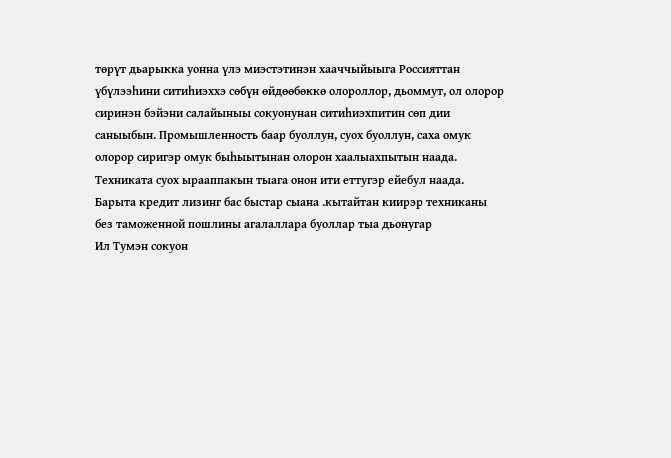төрүт дьарыкка уонна үлэ миэстэтинэн хааччыйыыга Россияттан үбүлээһини ситиһиэххэ сөбүн өйдөөбөккө олороллор, дьоммут, ол олорор сиринэн бэйэни салайыныы сокуонунан ситиһиэхпитин сөп дии саныыбын. Промышленность баар буоллун, суох буоллун, саха омук олорор сиригэр омук быһыытынан олорон хаалыахпытын наада.
Техниката суох ырааппакын тыага онон ити еттугэр ейебул наада. Барыта кредит лизинг бас быстар сыана .кытайтан киирэр техниканы без таможенной пошлины агалаллара буоллар тыа дьонугар
Ил Тумэн сокуон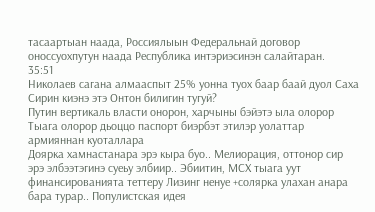тасаартыан наада, Россиялыын Федеральнай договор оноссуохпутун наада Республика интэриэсинэн салайтаран.
35:51
Николаев сагана алмааспыт 25% уонна туох баар баай дуол Саха Сирин киэнэ этэ Онтон билигин тугуй?
Путин вертикаль власти онорон, харчыны бэйэтэ ыла олорор
Тыага олорор дьоццо паспорт биэрбэт этилэр уолаттар армияннан куоталлара
Доярка хамнастанара эрэ кыра буо.. Мелиорация, оттонор сир эрэ элбээтэгинэ суеьу элбиир.. Эбиитин, МСХ тыага уут финансированията теттеру Лизинг ненуе +солярка улахан анара бара турар.. Популистская идея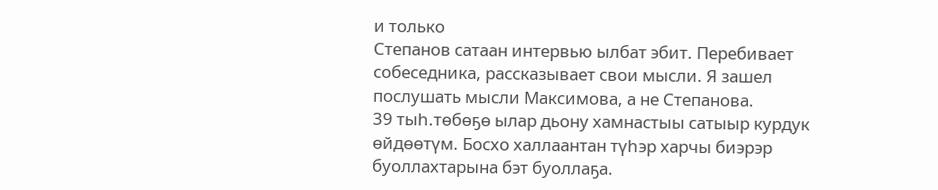и только
Степанов сатаан интервью ылбат эбит. Перебивает собеседника, рассказывает свои мысли. Я зашел послушать мысли Максимова, а не Степанова.
39 тыһ.төбөҕө ылар дьону хамнастыы сатыыр курдук өйдөөтүм. Босхо халлаантан түһэр харчы биэрэр буоллахтарына бэт буоллаҕа.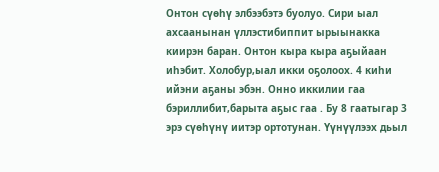Онтон сүөһү элбээбэтэ буолуо. Сири ыал ахсаанынан үллэстибиппит ырыынакка киирэн баран. Онтон кыра кыра аҕыйаан иһэбит. Холобур,ыал икки оҕолоох. 4 киһи ийэни аҕаны эбэн. Онно иккилии гаа бэриллибит,барыта аҕыс гаа . Бу 8 гаатыгар 3 эрэ сүөһүнү иитэр ортотунан. Үүнүүлээх дьыл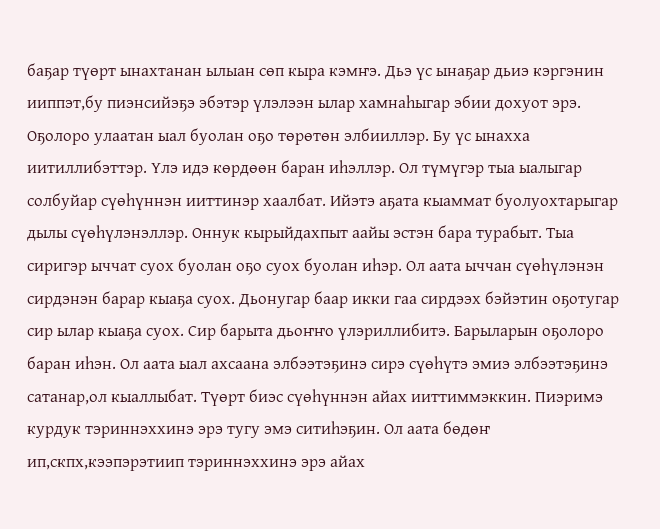баҕар түөрт ынахтанан ылыан сөп кыра кэмҥэ. Дьэ үс ынаҕар дьиэ кэргэнин ииппэт,бу пиэнсийэҕэ эбэтэр үлэлээн ылар хамнаһыгар эбии дохуот эрэ. Оҕолоро улаатан ыал буолан оҕо төрөтөн элбииллэр. Бу үс ынахха иитиллибэттэр. Үлэ идэ көрдөөн баран иһэллэр. Ол түмүгэр тыа ыалыгар солбуйар сүөһүннэн ииттинэр хаалбат. Ийэтэ аҕата кыаммат буолуохтарыгар дылы сүөһүлэнэллэр. Оннук кырыйдахпыт аайы эстэн бара турабыт. Тыа сиригэр ыччат суох буолан оҕо суох буолан иһэр. Ол аата ыччан сүөһүлэнэн сирдэнэн барар кыаҕа суох. Дьонугар баар икки гаа сирдээх бэйэтин оҕотугар сир ылар кыаҕа суох. Сир барыта дьоҥҥо үлэриллибитэ. Барыларын оҕолоро баран иһэн. Ол аата ыал ахсаана элбээтэҕинэ сирэ сүөһүтэ эмиэ элбээтэҕинэ сатанар,ол кыаллыбат. Түөрт биэс сүөһүннэн айах ииттиммэккин. Пиэримэ курдук тэриннэххинэ эрэ тугу эмэ ситиһэҕин. Ол аата бөдөҥ ип,скпх,кээпэрэтиип тэриннэххинэ эрэ айах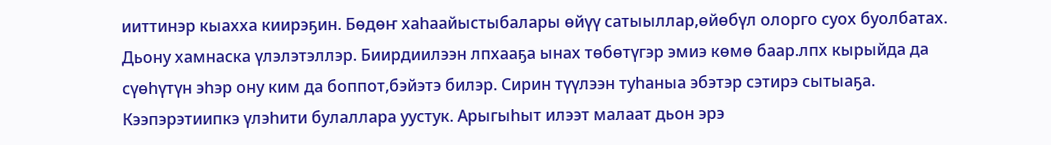ииттинэр кыахха киирэҕин. Бөдөҥ хаһаайыстыбалары өйүү сатыыллар,өйөбүл олорго суох буолбатах. Дьону хамнаска үлэлэтэллэр. Биирдиилээн лпхааҕа ынах төбөтүгэр эмиэ көмө баар.лпх кырыйда да сүөһүтүн эһэр ону ким да боппот,бэйэтэ билэр. Сирин түүлээн туһаныа эбэтэр сэтирэ сытыаҕа. Кээпэрэтиипкэ үлэһити булаллара уустук. Арыгыһыт илээт малаат дьон эрэ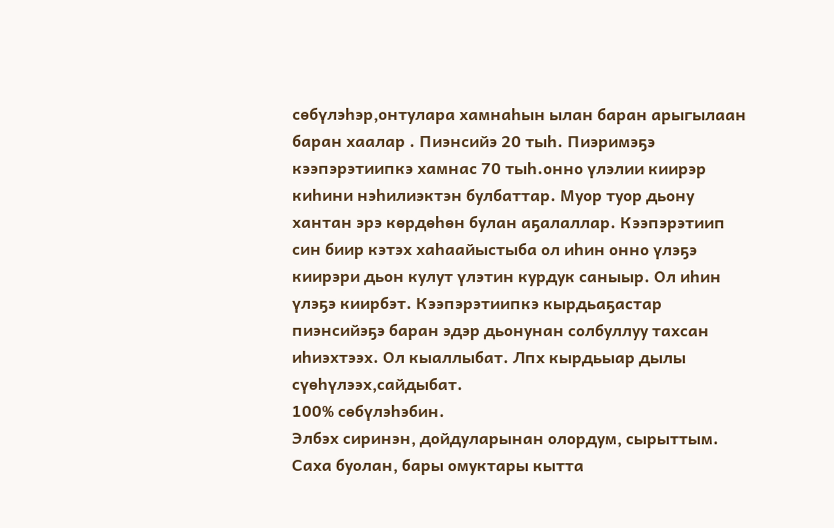сөбүлэһэр,онтулара хамнаһын ылан баран арыгылаан баран хаалар . Пиэнсийэ 20 тыһ. Пиэримэҕэ кээпэрэтиипкэ хамнас 70 тыһ.онно үлэлии киирэр киһини нэһилиэктэн булбаттар. Муор туор дьону хантан эрэ көрдөһөн булан аҕалаллар. Кээпэрэтиип син биир кэтэх хаһаайыстыба ол иһин онно үлэҕэ киирэри дьон кулут үлэтин курдук саныыр. Ол иһин үлэҕэ киирбэт. Кээпэрэтиипкэ кырдьаҕастар пиэнсийэҕэ баран эдэр дьонунан солбуллуу тахсан иһиэхтээх. Ол кыаллыбат. Лпх кырдьыар дылы сүөһүлээх,сайдыбат.
100% сөбүлэһэбин.
Элбэх сиринэн, дойдуларынан олордум, сырыттым.
Саха буолан, бары омуктары кытта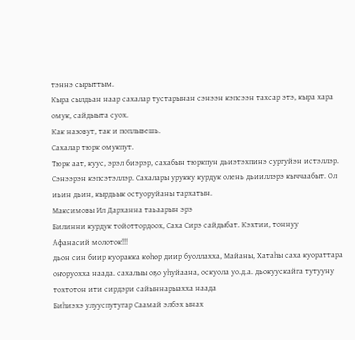тэннэ сырыттым.
Кыра сылдьан наар сахалар тустарынан сэнээн кэпсээн тахсар этэ, кыра хара омук, сайдыыта суох.
Как назовут, так и поплывешь.
Сахалар тюрк омукпут.
Тюрк аат, куус, эрэл биэрэр, сахабын тюркпун дьиэтэхпинэ сургуйэн истэллэр.
Сэнээрэн кэпсэтэллэр. Сахалары урукку курдук олень дьииллэрэ кыччаабыт. Ол иьин дьин, кырдьык остуоруйаны тархатын.
Максимовы Ил Дарханна таьаарын эрэ
Билинни курдук тойоттордоох, Саха Сирэ сайдыбат. Кэхтии, тоннуу
Афанасий молоток!!!
дьон син биир куоракка көһөр диир буоллахха, Майаны, Хатаһы саха куораттара оҥоруохха наада. сахалыы оҕо уһуйаана, оскуола уо.д.а. дьокуускайга тутууну тохтотон ити сирдэри сайыннарыахха наада
Биһиэхэ улууспутугар Саамай элбэх ынах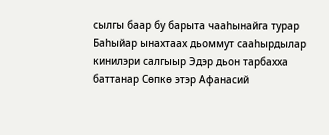сылгы баар бу барыта чааһынайга турар Баһыйар ынахтаах дьоммут сааһырдылар кинилэри салгыыр Эдэр дьон тарбахха баттанар Сөпкө этэр Афанасий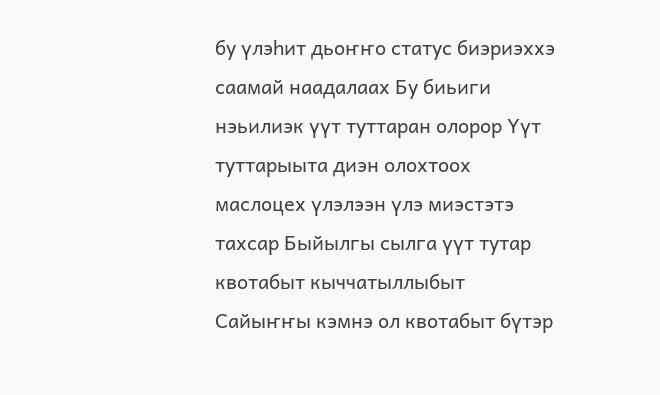бу үлэһит дьоҥҥо статус биэриэххэ саамай наадалаах Бу биьиги нэьилиэк үүт туттаран олорор Үүт туттарыыта диэн олохтоох маслоцех үлэлээн үлэ миэстэтэ тахсар Быйылгы сылга үүт тутар квотабыт кыччатыллыбыт Сайыҥҥы кэмнэ ол квотабыт бүтэр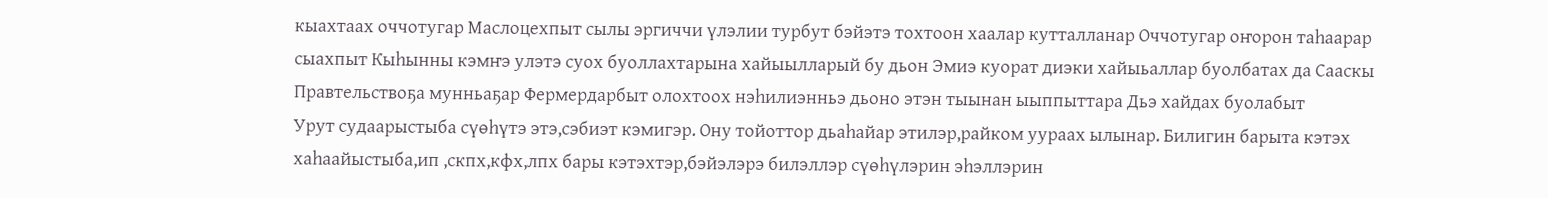кыахтаах оччотугар Маслоцехпыт сылы эргиччи үлэлии турбут бэйэтэ тохтоон хаалар кутталланар Оччотугар оҥорон таһаарар сыахпыт Кыһынны кэмҥэ улэтэ суох буоллахтарына хайыылларый бу дьон Эмиэ куорат диэки хайыьаллар буолбатах да Сааскы Правтельствоҕа мунньаҕар Фермердарбыт олохтоох нэһилиэнньэ дьоно этэн тыынан ыыппыттара Дьэ хайдах буолабыт
Урут судаарыстыба сүөһүтэ этэ,сэбиэт кэмигэр. Ону тойоттор дьаһайар этилэр,райком уураах ылынар. Билигин барыта кэтэх хаһаайыстыба,ип ,скпх,кфх,лпх бары кэтэхтэр,бэйэлэрэ билэллэр сүөһүлэрин эһэллэрин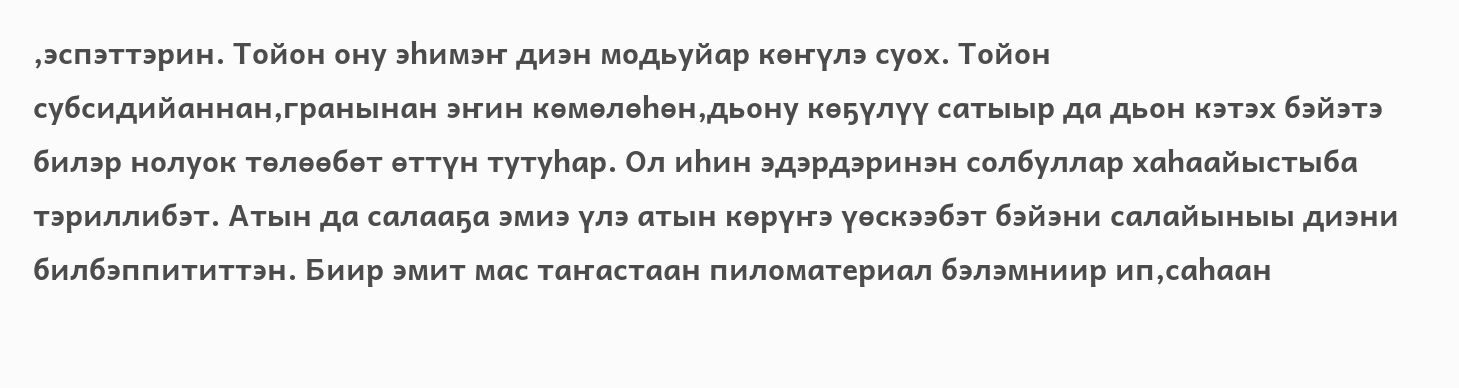,эспэттэрин. Тойон ону эһимэҥ диэн модьуйар көҥүлэ суох. Тойон субсидийаннан,гранынан эҥин көмөлөһөн,дьону көҕүлүү сатыыр да дьон кэтэх бэйэтэ билэр нолуок төлөөбөт өттүн тутуһар. Ол иһин эдэрдэринэн солбуллар хаһаайыстыба тэриллибэт. Атын да салааҕа эмиэ үлэ атын көрүҥэ үөскээбэт бэйэни салайыныы диэни билбэппититтэн. Биир эмит мас таҥастаан пиломатериал бэлэмниир ип,саһаан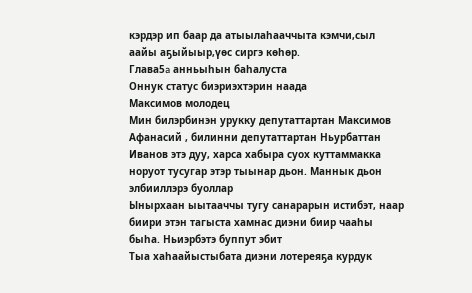кэрдэр ип баар да атыылаһааччыта кэмчи,сыл аайы аҕыйыыр,үөс сиргэ көһөр.
Глава5a анньыhын баhaлуста
Оннук статус биэриэхтэрин наада
Максимов молодец
Мин билэрбинэн урукку депутаттартан Максимов Афанасий , билинни депутаттартан Ньурбаттан Иванов этэ дуу, харса хабыра суох куттаммакка норуот тусугар этэр тыынар дьон. Маннык дьон элбииллэрэ буоллар
Ынырхаан ыытааччы тугу санарарын истибэт, наар биири этэн тагыста хамнас диэни биир чааhы быha. Ньиэрбэтэ буппут эбит
Тыа хаһаайыстыбата диэни лотереяҕа курдук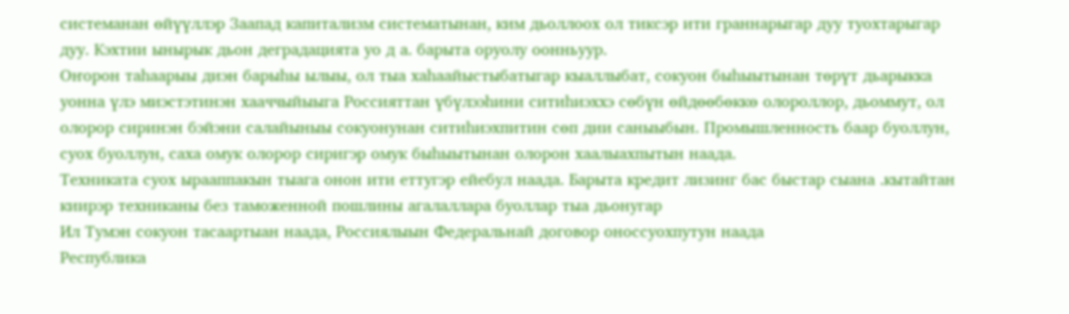системанан өйүүллэр Заапад капитализм систематынан, ким дьоллоох ол тиксэр ити граннарыгар дуу туохтарыгар дуу. Кэхтии ынырык дьон деградацията уо д а. барыта оруолу оонньуур.
Оҥорон таһаарыы диэн барыһы ылыы, ол тыа хаһаайыстыбатыгар кыаллыбат, сокуон быһыытынан төрүт дьарыкка уонна үлэ миэстэтинэн хааччыйыыга Россияттан үбүлээһини ситиһиэххэ сөбүн өйдөөбөккө олороллор, дьоммут, ол олорор сиринэн бэйэни салайыныы сокуонунан ситиһиэхпитин сөп дии саныыбын. Промышленность баар буоллун, суох буоллун, саха омук олорор сиригэр омук быһыытынан олорон хаалыахпытын наада.
Техниката суох ырааппакын тыага онон ити еттугэр ейебул наада. Барыта кредит лизинг бас быстар сыана .кытайтан киирэр техниканы без таможенной пошлины агалаллара буоллар тыа дьонугар
Ил Тумэн сокуон тасаартыан наада, Россиялыын Федеральнай договор оноссуохпутун наада
Республика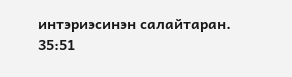интэриэсинэн салайтаран.
35:51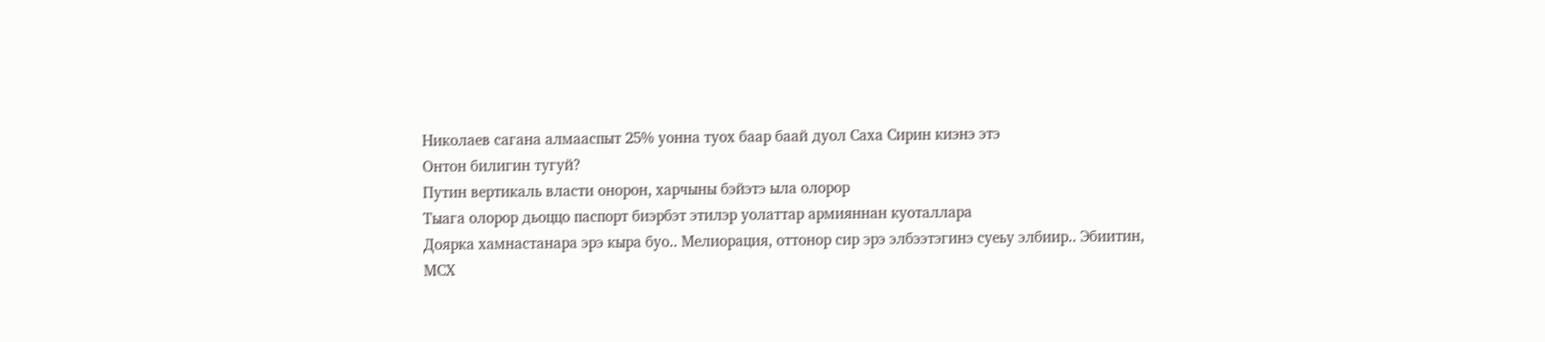Николаев сагана алмааспыт 25% уонна туох баар баай дуол Саха Сирин киэнэ этэ
Онтон билигин тугуй?
Путин вертикаль власти онорон, харчыны бэйэтэ ыла олорор
Тыага олорор дьоццо паспорт биэрбэт этилэр уолаттар армияннан куоталлара
Доярка хамнастанара эрэ кыра буо.. Мелиорация, оттонор сир эрэ элбээтэгинэ суеьу элбиир.. Эбиитин, МСХ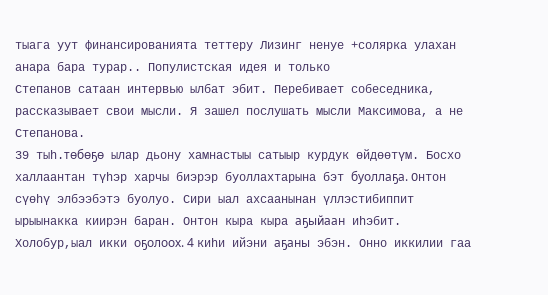тыага уут финансированията теттеру Лизинг ненуе +солярка улахан анара бара турар.. Популистская идея и только
Степанов сатаан интервью ылбат эбит. Перебивает собеседника, рассказывает свои мысли. Я зашел послушать мысли Максимова, а не Степанова.
39 тыһ.төбөҕө ылар дьону хамнастыы сатыыр курдук өйдөөтүм. Босхо халлаантан түһэр харчы биэрэр буоллахтарына бэт буоллаҕа. Онтон сүөһү элбээбэтэ буолуо. Сири ыал ахсаанынан үллэстибиппит ырыынакка киирэн баран. Онтон кыра кыра аҕыйаан иһэбит. Холобур,ыал икки оҕолоох. 4 киһи ийэни аҕаны эбэн. Онно иккилии гаа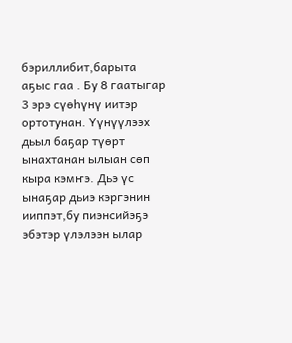бэриллибит,барыта аҕыс гаа . Бу 8 гаатыгар 3 эрэ сүөһүнү иитэр ортотунан. Үүнүүлээх дьыл баҕар түөрт ынахтанан ылыан сөп кыра кэмҥэ. Дьэ үс ынаҕар дьиэ кэргэнин ииппэт,бу пиэнсийэҕэ эбэтэр үлэлээн ылар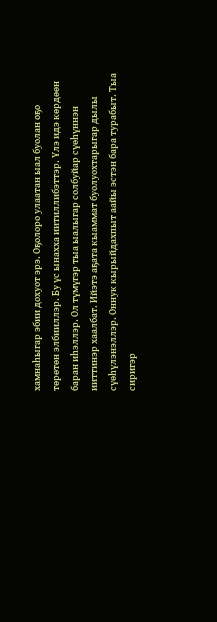хамнаһыгар эбии дохуот эрэ. Оҕолоро улаатан ыал буолан оҕо төрөтөн элбииллэр. Бу үс ынахха иитиллибэттэр. Үлэ идэ көрдөөн баран иһэллэр. Ол түмүгэр тыа ыалыгар солбуйар сүөһүннэн ииттинэр хаалбат. Ийэтэ аҕата кыаммат буолуохтарыгар дылы сүөһүлэнэллэр. Оннук кырыйдахпыт аайы эстэн бара турабыт. Тыа сиригэр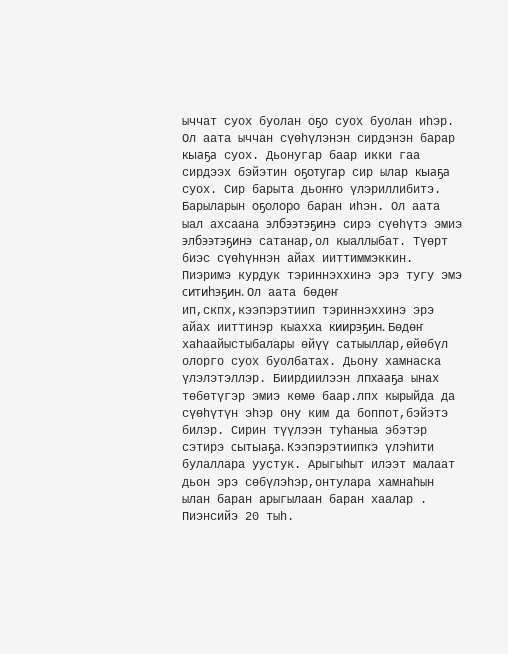ыччат суох буолан оҕо суох буолан иһэр. Ол аата ыччан сүөһүлэнэн сирдэнэн барар кыаҕа суох. Дьонугар баар икки гаа сирдээх бэйэтин оҕотугар сир ылар кыаҕа суох. Сир барыта дьоҥҥо үлэриллибитэ. Барыларын оҕолоро баран иһэн. Ол аата ыал ахсаана элбээтэҕинэ сирэ сүөһүтэ эмиэ элбээтэҕинэ сатанар,ол кыаллыбат. Түөрт биэс сүөһүннэн айах ииттиммэккин. Пиэримэ курдук тэриннэххинэ эрэ тугу эмэ ситиһэҕин. Ол аата бөдөҥ ип,скпх,кээпэрэтиип тэриннэххинэ эрэ айах ииттинэр кыахха киирэҕин. Бөдөҥ хаһаайыстыбалары өйүү сатыыллар,өйөбүл олорго суох буолбатах. Дьону хамнаска үлэлэтэллэр. Биирдиилээн лпхааҕа ынах төбөтүгэр эмиэ көмө баар.лпх кырыйда да сүөһүтүн эһэр ону ким да боппот,бэйэтэ билэр. Сирин түүлээн туһаныа эбэтэр сэтирэ сытыаҕа. Кээпэрэтиипкэ үлэһити булаллара уустук. Арыгыһыт илээт малаат дьон эрэ сөбүлэһэр,онтулара хамнаһын ылан баран арыгылаан баран хаалар . Пиэнсийэ 20 тыһ.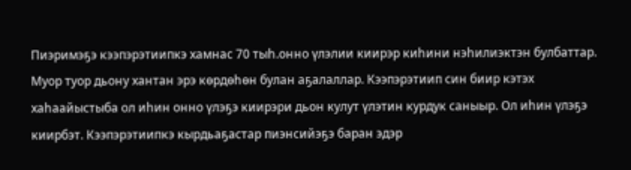Пиэримэҕэ кээпэрэтиипкэ хамнас 70 тыһ.онно үлэлии киирэр киһини нэһилиэктэн булбаттар. Муор туор дьону хантан эрэ көрдөһөн булан аҕалаллар. Кээпэрэтиип син биир кэтэх хаһаайыстыба ол иһин онно үлэҕэ киирэри дьон кулут үлэтин курдук саныыр. Ол иһин үлэҕэ киирбэт. Кээпэрэтиипкэ кырдьаҕастар пиэнсийэҕэ баран эдэр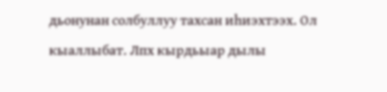дьонунан солбуллуу тахсан иһиэхтээх. Ол кыаллыбат. Лпх кырдьыар дылы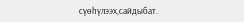сүөһүлээх,сайдыбат.